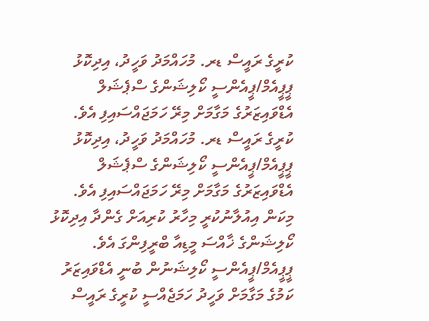ކުރީގެ ރައީސް ޑރ. މުހައްމަދު ވަހީދު، އިދިކޮޅު ޕީޕީއެމް/ޕީއެންސީ ކޯލިޝަންގެ ސްޕެޝަލް އެޑްވައިޒަރުގެ މަގާމަށް މިރޭ ހަމަޖައްސައިފި އެވެ.
ކުރީގެ ރައީސް ޑރ. މުހައްމަދު ވަހީދު، އިދިކޮޅު ޕީޕީއެމް/ޕީއެންސީ ކޯލިޝަންގެ ސްޕެޝަލް އެޑްވައިޒަރުގެ މަގާމަށް މިރޭ ހަމަޖައްސައިފި އެވެ.
މިކަން އިއުލާނުކުރީ މިހާރު ކުރިއަށް ގެންދާ އިދިކޮޅު ކޯލިޝަންގެ ޚާއްސަ މީޑިއާ ބްރީފިންގަ އެވެ.
ޕީޕީއެމް/ޕީއެންސީ ކޯލިޝަނުން ބުނީ އެޑްވައިޒަރު ކަމުގެ މަގާމަށް ވަހީދު ހަމަޖެއްސީ ކުރީގެ ރައީސް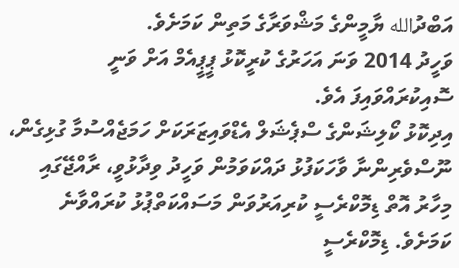އަބްދުالله ޔާމީންގެ މަޝްވަރާގެ މަތިން ކަމަށެވެ.
ވަހީދު 2014 ވަނަ އަހަރުގެ ކުރީކޮޅު ޕީޕީއެމް އަށް ވަނީ ސޮއިކުރައްވައިފަ އެވެ.
އިދިކޮޅު ކޯލިޝަންގެ ސްޕެޝަލް އެޑްވައިޒަރަކަށް ހަމަޖެއްސުމާ ގުޅިގެން، ނޫސްވެރިންނާ ވާހަކަފުޅު ދައްކަވަމުން ވަހީދު ވިދާޅުވީ، ރާއްޖޭގައި މިހާރު އޮތް ޑިމޮކްރެސީ ކުރިއަރުވަން މަސައްކަތްޕުޅު ކުރައްވާނެ ކަމަށެވެ. ޑިމޮކްރެސީ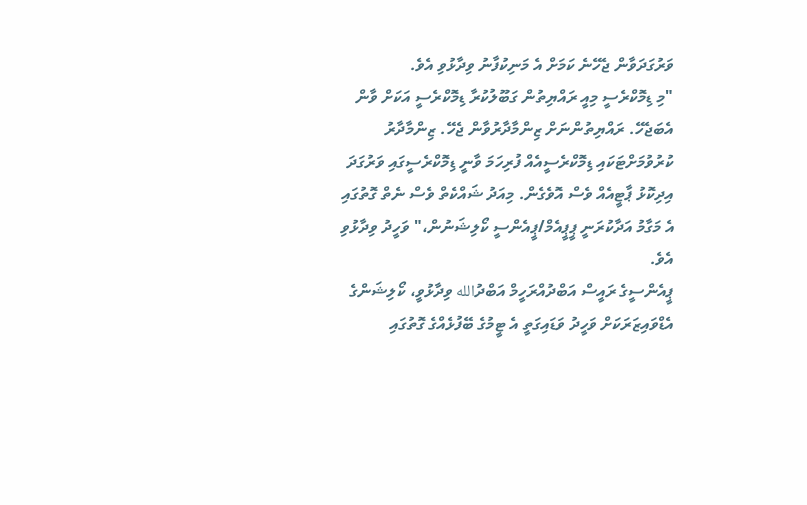ވަރުގަދަވާން ޖެހޭނެ ކަމަށް އެ މަނިކުފާނު ވިދާޅުވި އެވެ.
"މި ޑިމޮކްރެސީ މިއީ ރައްޔިތުން ގަބޫލުކުރާ ޑިމޮކްރެސީ އަކަށް ވާން އެބަޖެހޭ. ރައްޔިތުންނަށް ޒިންމާދާރުވާން ޖެހޭ. ޒިންމާދާރު ކުރުވުމަށްޓަކައި ޑިމޮކްރެސީއެއް ފުރިހަމަ ވާނީ ޑިމޮކްރެސީގައި ވަރުގަދަ އިދިކޮޅު ޕާޓީއެއް ވެސް އޮވެގެން. މިއަދު ޝައްކެތް ވެސް ނެތް ގޮތުގައި އެ މަގާމު އަދާކުރަނީ ޕީޕީއެމް/ޕީއެންސީ ކޯލިޝަނުން،" ވަހީދު ވިދާޅުވި އެވެ.
ޕީއެންސީގެ ރައީސް އަބްދުއްރަހީމް އަބްދުالله ވިދާޅުވީ، ކޯލިޝަންގެ އެޑްވައިޒަރަކަށް ވަހީދު ވަޑައިގަތީ އެ ޓީމުގެ ބޭފުޅެއްގެ ގޮތުގައި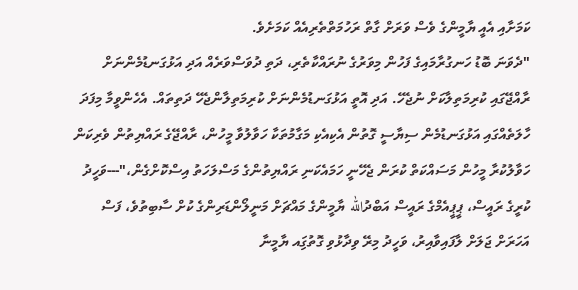ކަމަށާއި އެއީ ޔާމީންގެ ވެސް ވަރަށް ގާތް ރަހުމަތްތެރިއެއް ކަމަށެވެ.
"ދެވަނަ ބޮޑު ހަނގުރާމައިގެ ފަހުން މިވަރުގެ ނުރައްކާތެރި، ދަތި ދުވަސްވަރެއް އަދި އަޅުގަނޑުމެންނަށް ރާއްޖޭގައި ކުރިމަތިލާކަށް ނުޖެހޭ. އަދި އޮތީ އަޅުގަނޑުމެންނަށް ކުރިމަތިލާންޖެހޭ ދަތިތައް. އެހެންވީމާ މިފަދަ ހާލަތެއްގައި އަޅުގަނޑުމެން ސިޔާސީ ގޮތުން އެކިއެކި މަގާމުތަކާ ހަވާލުވާ މީހުން، ރާއްޖޭގެ ރައްޔިތުން ވެރިކަން ހަވާލުކުރާ މީހުން މަސައްކަތް ކުރަން ޖެހޭނީ ހަމައެކަނި ރައްޔިތުންގެ މަސްލަހަތު އިސްކޮށްގެން،"---ވަހީދު
ކުރީގެ ރައީސް، ޕީޕީއެމްގެ ރައީސް އަބްދުالله ޔާމީންގެ މައްޗަށް މަނީލޯންޑަރިންގެ ކުށް ސާބިތުވެ، ފަސް އަހަރަށް ޖަލަށް ލާފައިވާއިރު، ވަހީދު މިރޭ ވިދާޅުވި ގޮތުގަިއ ޔާމީނާ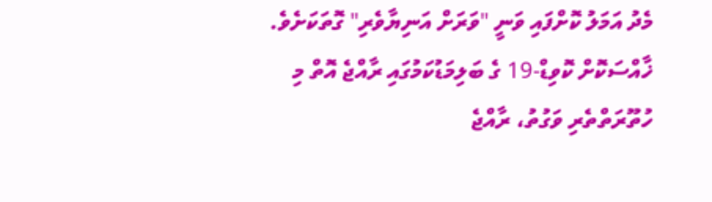މެދު އަމަލު ކޮށްފައި ވަނީ "ވަރަށް އަނިޔާވެރި" ގޮތަކަށެވެ. ޚާއްސަކޮށް ކޮވިޑް-19 ގެ ބަލިމަޑުކަމުގައި ރާއްޖެ އޮތް މި ހުތޫރަތްތެރި ވަގުތު، ރާއްޖެ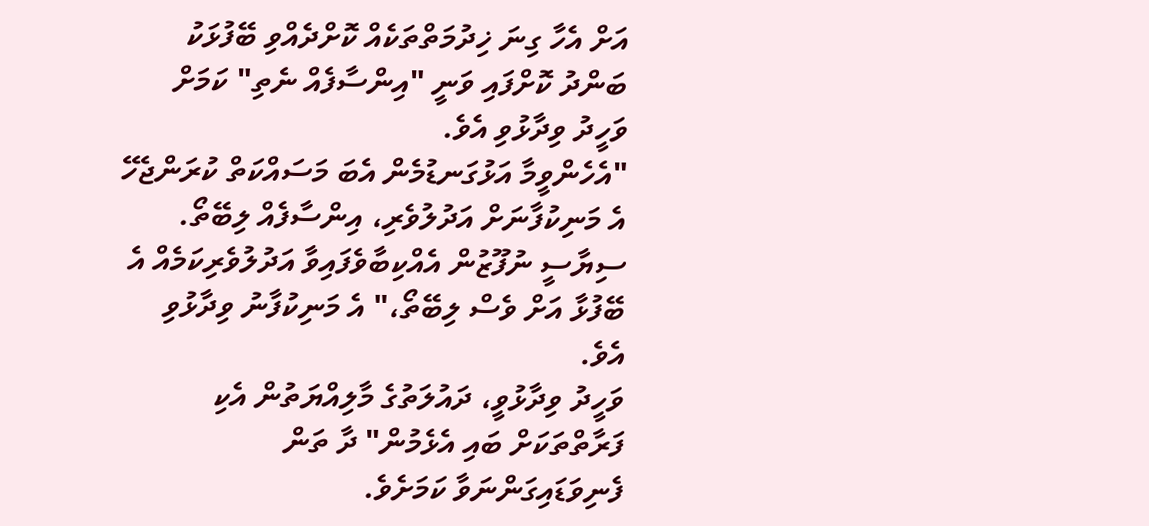އަށް އެހާ ގިނަ ޚިދުމަތްތަކެއް ކޮށްދެއްވި ބޭފުޅަކު ބަންދު ކޮށްފައި ވަނީ "އިންސާފެއް ނެތި" ކަމަށް ވަހީދު ވިދާޅުވި އެވެ.
"އެހެންވީމާ އަޅުގަނޑުމެން އެބަ މަސައްކަތް ކުރަންޖެހޭ އެ މަނިކުފާނަށް އަދުލުވެރި، އިންސާފެއް ލިބޭތޯ. ސިޔާސީ ނުފޫޒުން އެއްކިބާވެފައިވާ އަދުލުވެރިކަމެއް އެ ބޭފުޅާ އަށް ވެސް ލިބޭތޯ،" އެ މަނިކުފާނު ވިދާޅުވި އެވެ.
ވަހީދު ވިދާޅުވީ، ދައުލަތުގެ މާލިއްޔަތުން އެކި ފަރާތްތަކަށް ބައި އެޅެމުން" ދާ ތަން ފެނިވަޑައިގަންނަވާ ކަމަށެވެ.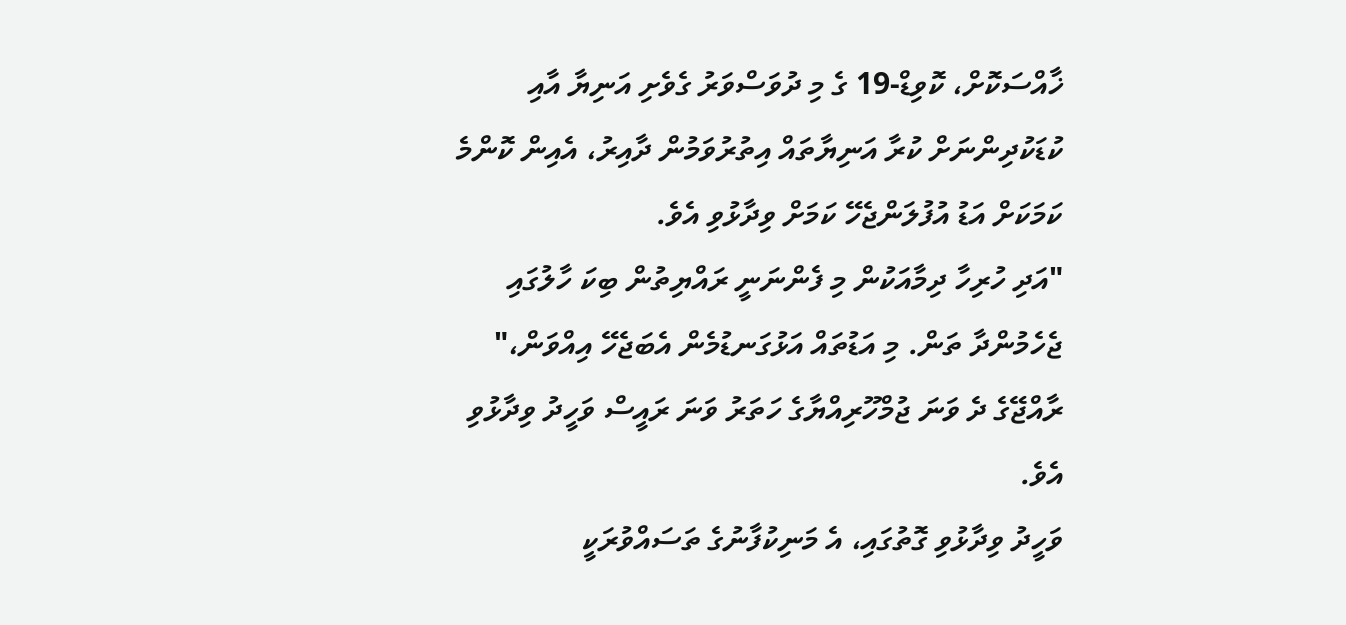ޚާއްސަކޮށް، ކޮވިޑް-19 ގެ މި ދުވަސްވަރު ގެވެށި އަނިޔާ އާއި ކުޑަކުދިންނަށް ކުރާ އަނިޔާތައް އިތުރުވަމުން ދާއިރު، އެއިން ކޮންމެ ކަމަކަށް އަޑު އުފުލަންޖެހޭ ކަމަށް ވިދާޅުވި އެވެ.
"އަދި ހުރިހާ ދިމާއަކުން މި ފެންނަނީ ރައްޔިތުން ބިކަ ހާލުގައި ޖެހެމުންދާ ތަން. މި އަޑުތައް އަޅުގަނޑުމެން އެބަޖެހޭ އިއްވަން،" ރާއްޖޭގެ ދެ ވަނަ ޖުމްހޫރިއްޔާގެ ހަތަރު ވަނަ ރައީސް ވަހީދު ވިދާޅުވި އެވެ.
ވަހީދު ވިދާޅުވި ގޮތުގައި، އެ މަނިކުފާނުގެ ތަސައްވުރަކީ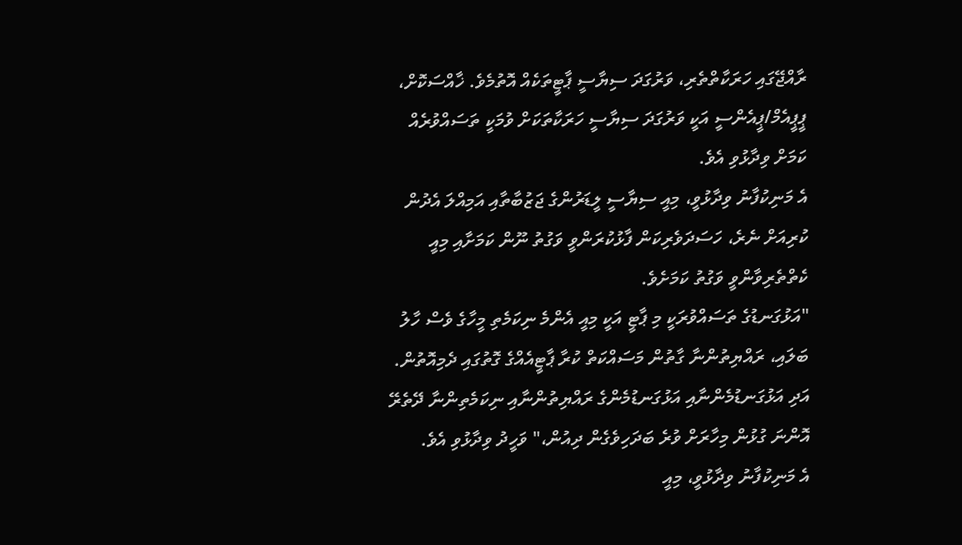ރާއްޖޭގައި ހަރަކާތްތެރި، ވަރުގަދަ ސިޔާސީ ޕާޓީތަކެއް އޮތުމެވެ. ޚާއްސަކޮށް، ޕީޕީއެމް/ޕީއެންސީ އަކީ ވަރުގަދަ ސިޔާސީ ހަރަކާތަކަށް ވުމަކީ ތަސައްވުރެއް ކަމަށް ވިދާޅުވި އެވެ.
އެ މަނިކުފާނު ވިދާޅުވީ، މިއީ ސިޔާސީ ލީޑަރުންގެ ޖަޒުބާތާއި އަމިއްލަ އެދުން ކުރިއަށް ނެރެ، ހަސަދަވެރިކަން ފާޅުކުރަންވީ ވަގުތު ނޫން ކަމަށާއި މިއީ ކެތްތެރިވާންވީ ވަގުތު ކަމަށެވެ.
"އަޅުގަނޑުގެ ތަސައްވުރަކީ މި ޕާޓީ އަކީ މިއީ އެންމެ ނިކަމެތި މީހާގެ ވެސް ހާލު ބަލައި، ރައްޔިތުންނާ ގާތުން މަސައްކަތް ކުރާ ޕާޓީއެއްގެ ގޮތުގައި ދެމިއޮތުން. އަދި އަޅުގަނޑުމެންނާއި އަޅުގަނޑުމެންގެ ރައްޔިތުންނާއި ނިކަމެތިންނާ ދޭތެރޭ އޮންނަ ގުޅުން މިހާރަށް ވުރެ ބަދަހިވެގެން ދިއުން،" ވަހީދު ވިދާޅުވި އެވެ.
އެ މަނިކުފާނު ވިދާޅުވީ، މިއީ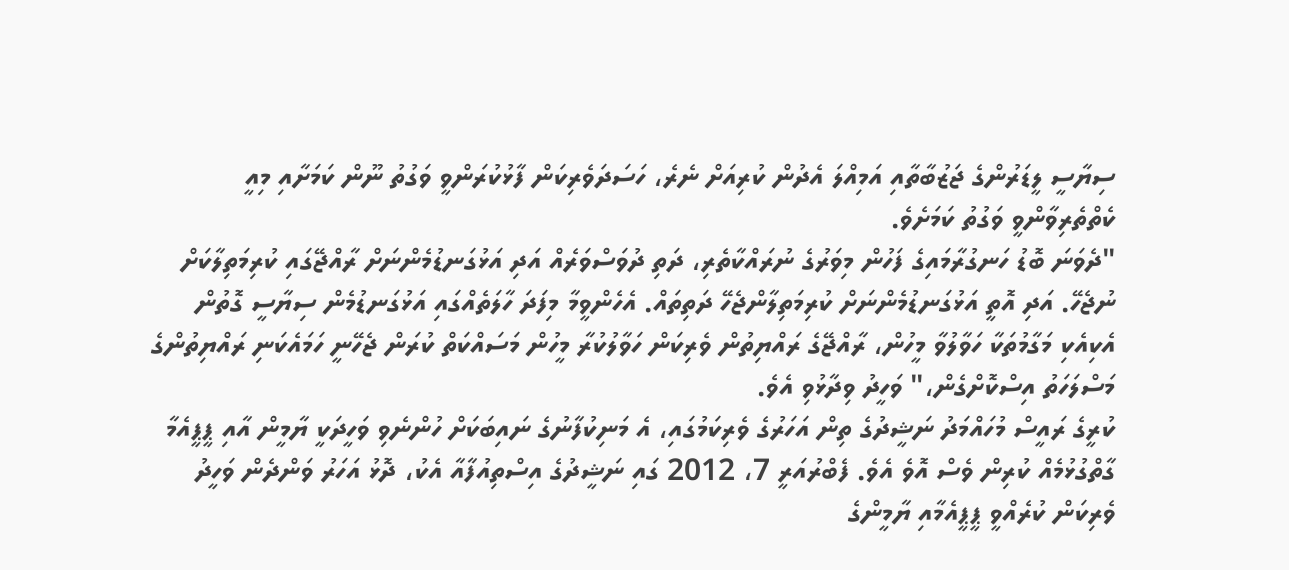ސިޔާސީ ލީޑަރުންގެ ޖަޒުބާތާއި އަމިއްލަ އެދުން ކުރިއަށް ނެރެ، ހަސަދަވެރިކަން ފާޅުކުރަންވީ ވަގުތު ނޫން ކަމަށާއި މިއީ ކެތްތެރިވާންވީ ވަގުތު ކަމަށެވެ.
"ދެވަނަ ބޮޑު ހަނގުރާމައިގެ ފަހުން މިވަރުގެ ނުރައްކާތެރި، ދަތި ދުވަސްވަރެއް އަދި އަޅުގަނޑުމެންނަށް ރާއްޖޭގައި ކުރިމަތިލާކަށް ނުޖެހޭ. އަދި އޮތީ އަޅުގަނޑުމެންނަށް ކުރިމަތިލާންޖެހޭ ދަތިތައް. އެހެންވީމާ މިފަދަ ހާލަތެއްގައި އަޅުގަނޑުމެން ސިޔާސީ ގޮތުން އެކިއެކި މަގާމުތަކާ ހަވާލުވާ މީހުން، ރާއްޖޭގެ ރައްޔިތުން ވެރިކަން ހަވާލުކުރާ މީހުން މަސައްކަތް ކުރަން ޖެހޭނީ ހަމައެކަނި ރައްޔިތުންގެ މަސްލަހަތު އިސްކޮށްގެން،" ވަހީދު ވިދާޅުވި އެވެ.
ކުރީގެ ރައީސް މުހައްމަދު ނަޝީދުގެ ތިން އަހަރުގެ ވެރިކަމުގައި، އެ މަނިކުފާނުގެ ނައިބަކަށް ހުންނެވި ވަހީދަކީ ޔާމީން އާއި ޕީޕީއެމާ ގާތްގުޅުމެއް ކުރިން ވެސް އޮވެ އެވެ. ފެބްރުއަރީ 7، 2012 ގައި ނަޝީދުގެ އިސްތިއުފާއާ އެކު، ދޮޅު އަހަރު ވަންދެން ވަހީދު ވެރިކަން ކުރެއްވީ ޕީޕީއެމާއި ޔާމީންގެ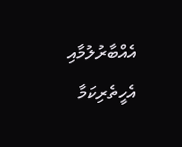އެއްބާރުލުމާއި އެހީތެރިކަމާ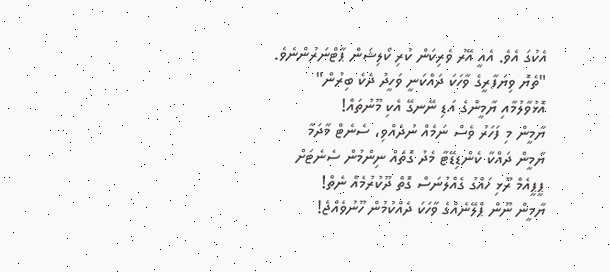އެކުގަ އެވެ. އެއީ އޭރު ވެރިކަން ކުރި ކޯލިޝަން ޕާޓްނަރުންނެވެ.
"ތެޔޮ ވިޔަފާރީގެ ވާހަކަ ދައްކަނީ ވަހީދު ދެކެ ބިރުން"
އޮޅުވާލުމާއި ޔާމީންގެ އަޑި ނޭނގޭ އެކި މޫނުތައް!
ޔާމީން މި ފަހަރު ވެސް ނަމެއް ނުދެއްވި، ސެނެޓް މާދަމާ
ޔާމީން ދައްކާ ކެންޑިޑޭޓާ މެދު ގޮތެއް ނިންމުން ސެނެޓަށް
ޕީޕީއެމް ރޫޅި ހައްގު ގެއްލުނަސް ގޮތް ދޫކުރުމެއް ނެތް!
ޔާމީން ނޫން ޕްލޭނެއްގެ ވާހަކަ ދެއްކުމުން ހޫނުވެއްޖެ!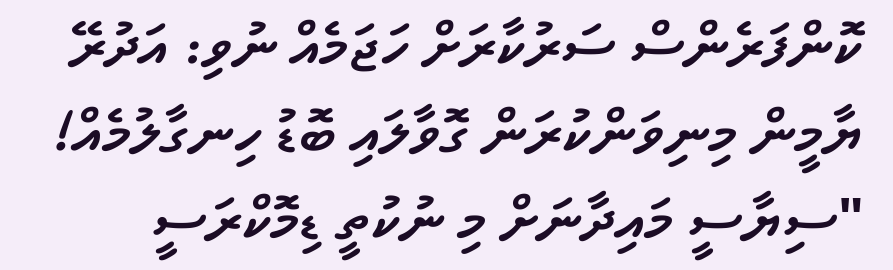ކޮންފަރެންސް ސަރުކާރަށް ހަޖަމެއް ނުވި: އަދުރޭ
ޔާމީން މިނިވަންކުރަން ގޮވާލައި ބޮޑު ހިނގާލުމެއް!
"ސިޔާސީ މައިދާނަށް މި ނުކުތީ ޑިމޮކްރަސީ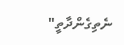ނެތިގެންދާތީ"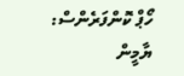ހޯޕް ކޮންފަރެންސް: ޔާމީން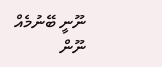ނޫނީ ބޭނުމެއް ނޫން